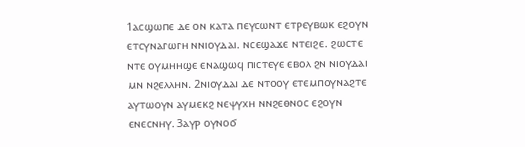1ⲁⲥϣⲱⲡⲉ ⲇⲉ ⲟⲛ ⲕⲁⲧⲁ ⲡⲉⲩⲥⲱⲛⲧ ⲉⲧⲣⲉⲩⲃⲱⲕ ⲉϩⲟⲩⲛ ⲉⲧⲥⲩⲛⲁⲅⲱⲅⲏ ⲛⲛⲓⲟⲩⲇⲁⲓ. ⲛⲥⲉϣⲁϫⲉ ⲛⲧⲉⲓϩⲉ. ϩⲱⲥⲧⲉ ⲛⲧⲉ ⲟⲩⲙⲏⲏϣⲉ ⲉⲛⲁϣⲱϥ ⲡⲓⲥⲧⲉⲩⲉ ⲉⲃⲟⲗ ϩⲛ ⲛⲓⲟⲩⲇⲁⲓ ⲙⲛ ⲛϩⲉⲗⲗⲏⲛ. 2ⲛⲓⲟⲩⲇⲁⲓ ⲇⲉ ⲛⲧⲟⲟⲩ ⲉⲧⲉⲙⲡⲟⲩⲛⲁϩⲧⲉ ⲁⲩⲧⲱⲟⲩⲛ ⲁⲩⲙⲉⲕϩ ⲛⲉⲯⲩⲭⲏ ⲛⲛϩⲉⲑⲛⲟⲥ ⲉϩⲟⲩⲛ ⲉⲛⲉⲥⲛⲏⲩ. 3ⲁⲩⲣ ⲟⲩⲛⲟϭ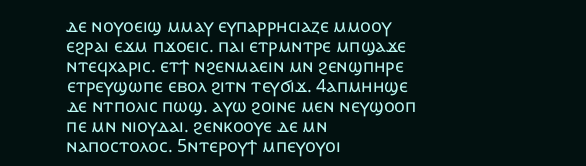ⲇⲉ ⲛⲟⲩⲟⲉⲓϣ ⲙⲙⲁⲩ ⲉⲩⲡⲁⲣⲣⲏⲥⲓⲁⲍⲉ ⲙⲙⲟⲟⲩ ⲉϩⲣⲁⲓ ⲉϫⲙ ⲡϫⲟⲉⲓⲥ. ⲡⲁⲓ ⲉⲧⲣⲙⲛⲧⲣⲉ ⲙⲡϣⲁϫⲉ ⲛⲧⲉϥⲭⲁⲣⲓⲥ. ⲉⲧϯ ⲛϩⲉⲛⲙⲁⲉⲓⲛ ⲙⲛ ϩⲉⲛϣⲡⲏⲣⲉ ⲉⲧⲣⲉⲩϣⲱⲡⲉ ⲉⲃⲟⲗ ϩⲓⲧⲛ ⲧⲉⲩϭⲓϫ. 4ⲁⲡⲙⲏⲏϣⲉ ⲇⲉ ⲛⲧⲡⲟⲗⲓⲥ ⲡⲱϣ. ⲁⲩⲱ ϩⲟⲓⲛⲉ ⲙⲉⲛ ⲛⲉⲩϣⲟⲟⲡ ⲡⲉ ⲙⲛ ⲛⲓⲟⲩⲇⲁⲓ. ϩⲉⲛⲕⲟⲟⲩⲉ ⲇⲉ ⲙⲛ ⲛⲁⲡⲟⲥⲧⲟⲗⲟⲥ. 5ⲛⲧⲉⲣⲟⲩϯ ⲙⲡⲉⲩⲟⲩⲟⲓ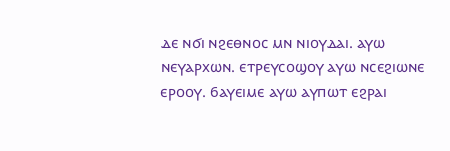ⲇⲉ ⲛϭⲓ ⲛϩⲉⲑⲛⲟⲥ ⲙⲛ ⲛⲓⲟⲩⲇⲁⲓ. ⲁⲩⲱ ⲛⲉⲩⲁⲣⲭⲱⲛ. ⲉⲧⲣⲉⲩⲥⲟϣⲟⲩ ⲁⲩⲱ ⲛⲥⲉϩⲓⲱⲛⲉ ⲉⲣⲟⲟⲩ. 6ⲁⲩⲉⲓⲙⲉ ⲁⲩⲱ ⲁⲩⲡⲱⲧ ⲉϩⲣⲁⲓ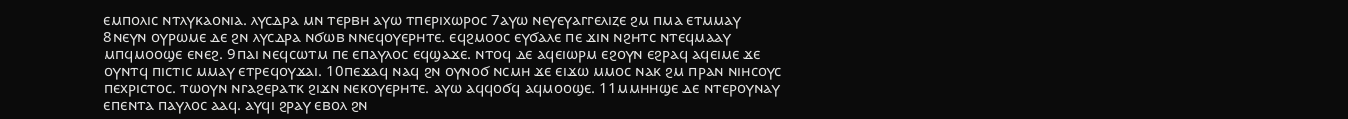ⲉⲙⲡⲟⲗⲓⲥ ⲛⲧⲗⲩⲕⲁⲟⲛⲓⲁ. ⲗⲩⲥⲇⲣⲁ ⲙⲛ ⲧⲉⲣⲃⲏ ⲁⲩⲱ ⲧⲡⲉⲣⲓⲭⲱⲣⲟⲥ 7ⲁⲩⲱ ⲛⲉⲩⲉⲩⲁⲅⲅⲉⲗⲓⲍⲉ ϩⲙ ⲡⲙⲁ ⲉⲧⲙⲙⲁⲩ
8ⲛⲉⲩⲛ ⲟⲩⲣⲱⲙⲉ ⲇⲉ ϩⲛ ⲗⲩⲥⲇⲣⲁ ⲛϭⲱⲃ ⲛⲛⲉϥⲟⲩⲉⲣⲏⲧⲉ. ⲉϥϩⲙⲟⲟⲥ ⲉⲩϭⲁⲗⲉ ⲡⲉ ϫⲓⲛ ⲛϩⲏⲧⲥ ⲛⲧⲉϥⲙⲁⲁⲩ ⲙⲡϥⲙⲟⲟϣⲉ ⲉⲛⲉϩ. 9ⲡⲁⲓ ⲛⲉϥⲥⲱⲧⲙ ⲡⲉ ⲉⲡⲁⲩⲗⲟⲥ ⲉϥϣⲁϫⲉ. ⲛⲧⲟϥ ⲇⲉ ⲁϥⲉⲓⲱⲣⲙ ⲉϩⲟⲩⲛ ⲉϩⲣⲁϥ ⲁϥⲉⲓⲙⲉ ϫⲉ ⲟⲩⲛⲧϥ ⲡⲓⲥⲧⲓⲥ ⲙⲙⲁⲩ ⲉⲧⲣⲉϥⲟⲩϫⲁⲓ. 10ⲡⲉϫⲁϥ ⲛⲁϥ ϩⲛ ⲟⲩⲛⲟϭ ⲛⲥⲙⲏ ϫⲉ ⲉⲓϫⲱ ⲙⲙⲟⲥ ⲛⲁⲕ ϩⲙ ⲡⲣⲁⲛ ⲛⲓⲏⲥⲟⲩⲥ ⲡⲉⲭⲣⲓⲥⲧⲟⲥ. ⲧⲱⲟⲩⲛ ⲛⲅⲁϩⲉⲣⲁⲧⲕ ϩⲓϫⲛ ⲛⲉⲕⲟⲩⲉⲣⲏⲧⲉ. ⲁⲩⲱ ⲁϥϥⲟϭϥ ⲁϥⲙⲟⲟϣⲉ. 11ⲙⲙⲏⲏϣⲉ ⲇⲉ ⲛⲧⲉⲣⲟⲩⲛⲁⲩ ⲉⲡⲉⲛⲧⲁ ⲡⲁⲩⲗⲟⲥ ⲁⲁϥ. ⲁⲩϥⲓ ϩⲣⲁⲩ ⲉⲃⲟⲗ ϩⲛ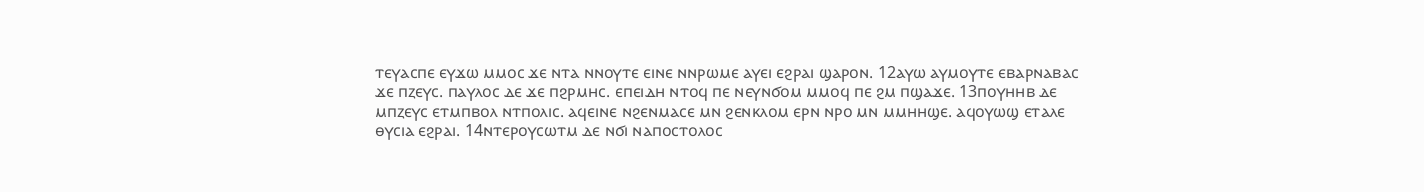ⲧⲉⲩⲁⲥⲡⲉ ⲉⲩϫⲱ ⲙⲙⲟⲥ ϫⲉ ⲛⲧⲁ ⲛⲛⲟⲩⲧⲉ ⲉⲓⲛⲉ ⲛⲛⲣⲱⲙⲉ ⲁⲩⲉⲓ ⲉϩⲣⲁⲓ ϣⲁⲣⲟⲛ. 12ⲁⲩⲱ ⲁⲩⲙⲟⲩⲧⲉ ⲉⲃⲁⲣⲛⲁⲃⲁⲥ ϫⲉ ⲡⲍⲉⲩⲥ. ⲡⲁⲩⲗⲟⲥ ⲇⲉ ϫⲉ ⲡϩⲣⲙⲏⲥ. ⲉⲡⲉⲓⲇⲏ ⲛⲧⲟϥ ⲡⲉ ⲛⲉⲩⲛϭⲟⲙ ⲙⲙⲟϥ ⲡⲉ ϩⲙ ⲡϣⲁϫⲉ. 13ⲡⲟⲩⲏⲏⲃ ⲇⲉ ⲙⲡⲍⲉⲩⲥ ⲉⲧⲙⲡⲃⲟⲗ ⲛⲧⲡⲟⲗⲓⲥ. ⲁϥⲉⲓⲛⲉ ⲛϩⲉⲛⲙⲁⲥⲉ ⲙⲛ ϩⲉⲛⲕⲗⲟⲙ ⲉⲣⲛ ⲛⲣⲟ ⲙⲛ ⲙⲙⲏⲏϣⲉ. ⲁϥⲟⲩⲱϣ ⲉⲧⲁⲗⲉ ⲑⲩⲥⲓⲁ ⲉϩⲣⲁⲓ. 14ⲛⲧⲉⲣⲟⲩⲥⲱⲧⲙ ⲇⲉ ⲛϭⲓ ⲛⲁⲡⲟⲥⲧⲟⲗⲟⲥ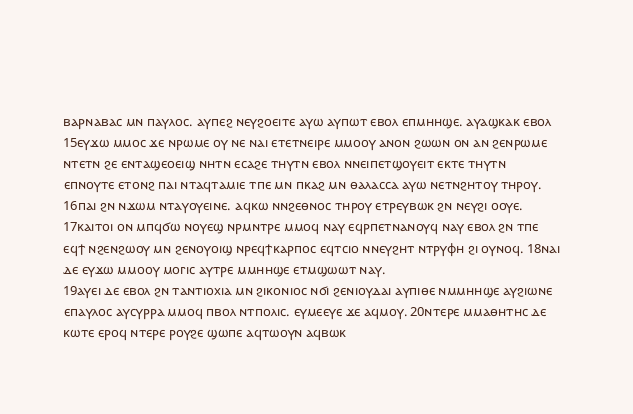ⲃⲁⲣⲛⲁⲃⲁⲥ ⲙⲛ ⲡⲁⲩⲗⲟⲥ. ⲁⲩⲡⲉϩ ⲛⲉⲩϩⲟⲉⲓⲧⲉ ⲁⲩⲱ ⲁⲩⲡⲱⲧ ⲉⲃⲟⲗ ⲉⲡⲙⲏⲏϣⲉ. ⲁⲩⲁϣⲕⲁⲕ ⲉⲃⲟⲗ 15ⲉⲩϫⲱ ⲙⲙⲟⲥ ϫⲉ ⲛⲣⲱⲙⲉ ⲟⲩ ⲛⲉ ⲛⲁⲓ ⲉⲧⲉⲧⲛⲉⲓⲣⲉ ⲙⲙⲟⲟⲩ ⲁⲛⲟⲛ ϩⲱⲱⲛ ⲟⲛ ⲁⲛ ϩⲉⲛⲣⲱⲙⲉ ⲛⲧⲉⲧⲛ ϩⲉ ⲉⲛⲧⲁϣⲉⲟⲉⲓϣ ⲛⲏⲧⲛ ⲉⲥⲁϩⲉ ⲧⲏⲩⲧⲛ ⲉⲃⲟⲗ ⲛⲛⲉⲓⲡⲉⲧϣⲟⲩⲉⲓⲧ ⲉⲕⲧⲉ ⲧⲏⲩⲧⲛ ⲉⲡⲛⲟⲩⲧⲉ ⲉⲧⲟⲛϩ ⲡⲁⲓ ⲛⲧⲁϥⲧⲁⲙⲓⲉ ⲧⲡⲉ ⲙⲛ ⲡⲕⲁϩ ⲙⲛ ⲑⲁⲗⲁⲥⲥⲁ ⲁⲩⲱ ⲛⲉⲧⲛϩⲏⲧⲟⲩ ⲧⲏⲣⲟⲩ. 16ⲡⲁⲓ ϩⲛ ⲛϫⲱⲙ ⲛⲧⲁⲩⲟⲩⲉⲓⲛⲉ. ⲁϥⲕⲱ ⲛⲛϩⲉⲑⲛⲟⲥ ⲧⲏⲣⲟⲩ ⲉⲧⲣⲉⲩⲃⲱⲕ ϩⲛ ⲛⲉⲩϩⲓ ⲟⲟⲩⲉ. 17ⲕⲁⲓⲧⲟⲓ ⲟⲛ ⲙⲡϥϭⲱ ⲛⲟⲩⲉϣ ⲛⲣⲙⲛⲧⲣⲉ ⲙⲙⲟϥ ⲛⲁⲩ ⲉϥⲣⲡⲉⲧⲛⲁⲛⲟⲩϥ ⲛⲁⲩ ⲉⲃⲟⲗ ϩⲛ ⲧⲡⲉ ⲉϥϯ ⲛϩⲉⲛϩⲱⲟⲩ ⲙⲛ ϩⲉⲛⲟⲩⲟⲓϣ ⲛⲣⲉϥϯⲕⲁⲣⲡⲟⲥ ⲉϥⲧⲥⲓⲟ ⲛⲛⲉⲩϩⲏⲧ ⲛⲧⲣⲩⲫⲏ ϩⲓ ⲟⲩⲛⲟϥ. 18ⲛⲁⲓ ⲇⲉ ⲉⲩϫⲱ ⲙⲙⲟⲟⲩ ⲙⲟⲅⲓⲥ ⲁⲩⲧⲣⲉ ⲙⲙⲏⲏϣⲉ ⲉⲧⲙϣⲱⲱⲧ ⲛⲁⲩ.
19ⲁⲩⲉⲓ ⲇⲉ ⲉⲃⲟⲗ ϩⲛ ⲧⲁⲛⲧⲓⲟⲭⲓⲁ ⲙⲛ ϩⲓⲕⲟⲛⲓⲟⲥ ⲛϭⲓ ϩⲉⲛⲓⲟⲩⲇⲁⲓ ⲁⲩⲡⲓⲑⲉ ⲛⲙⲙⲏⲏϣⲉ ⲁⲩϩⲓⲱⲛⲉ ⲉⲡⲁⲩⲗⲟⲥ ⲁⲩⲥⲩⲣⲣⲁ ⲙⲙⲟϥ ⲡⲃⲟⲗ ⲛⲧⲡⲟⲗⲓⲥ. ⲉⲩⲙⲉⲉⲩⲉ ϫⲉ ⲁϥⲙⲟⲩ. 20ⲛⲧⲉⲣⲉ ⲙⲙⲁⲑⲏⲧⲏⲥ ⲇⲉ ⲕⲱⲧⲉ ⲉⲣⲟϥ ⲛⲧⲉⲣⲉ ⲣⲟⲩϩⲉ ϣⲱⲡⲉ ⲁϥⲧⲱⲟⲩⲛ ⲁϥⲃⲱⲕ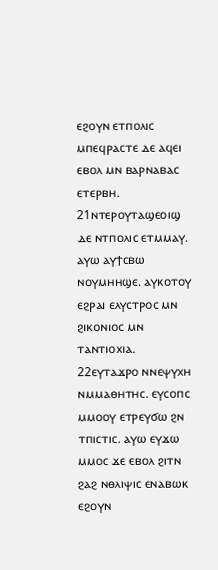ⲉϩⲟⲩⲛ ⲉⲧⲡⲟⲗⲓⲥ ⲙⲡⲉϥⲣⲁⲥⲧⲉ ⲇⲉ ⲁϥⲉⲓ ⲉⲃⲟⲗ ⲙⲛ ⲃⲁⲣⲛⲁⲃⲁⲥ ⲉⲧⲉⲣⲃⲏ.
21ⲛⲧⲉⲣⲟⲩⲧⲁϣⲉⲟⲓϣ ⲇⲉ ⲛⲧⲡⲟⲗⲓⲥ ⲉⲧⲙⲙⲁⲩ. ⲁⲩⲱ ⲁⲩϯⲥⲃⲱ ⲛⲟⲩⲙⲏⲏϣⲉ. ⲁⲩⲕⲟⲧⲟⲩ ⲉϩⲣⲁⲓ ⲉⲗⲩⲥⲧⲣⲟⲥ ⲙⲛ ϩⲓⲕⲟⲛⲓⲟⲥ ⲙⲛ ⲧⲁⲛⲧⲓⲟⲭⲓⲁ. 22ⲉⲩⲧⲁϫⲣⲟ ⲛⲛⲉⲯⲩⲭⲏ ⲛⲙⲙⲁⲑⲏⲧⲏⲥ. ⲉⲩⲥⲟⲡⲥ ⲙⲙⲟⲟⲩ ⲉⲧⲣⲉⲩϭⲱ ϩⲛ ⲧⲡⲓⲥⲧⲓⲥ. ⲁⲩⲱ ⲉⲩϫⲱ ⲙⲙⲟⲥ ϫⲉ ⲉⲃⲟⲗ ϩⲓⲧⲛ ϩⲁϩ ⲛⲑⲗⲓⲯⲓⲥ ⲉⲛⲁⲃⲱⲕ ⲉϩⲟⲩⲛ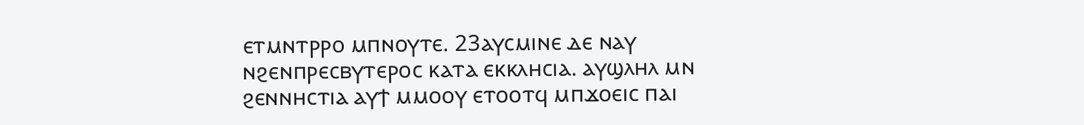ⲉⲧⲙⲛⲧⲣⲣⲟ ⲙⲡⲛⲟⲩⲧⲉ. 23ⲁⲩⲥⲙⲓⲛⲉ ⲇⲉ ⲛⲁⲩ ⲛϩⲉⲛⲡⲣⲉⲥⲃⲩⲧⲉⲣⲟⲥ ⲕⲁⲧⲁ ⲉⲕⲕⲗⲏⲥⲓⲁ. ⲁⲩϣⲗⲏⲗ ⲙⲛ ϩⲉⲛⲛⲏⲥⲧⲓⲁ ⲁⲩϯ ⲙⲙⲟⲟⲩ ⲉⲧⲟⲟⲧϥ ⲙⲡϫⲟⲉⲓⲥ ⲡⲁⲓ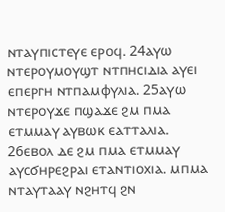ⲛⲧⲁⲩⲡⲓⲥⲧⲉⲩⲉ ⲉⲣⲟϥ. 24ⲁⲩⲱ ⲛⲧⲉⲣⲟⲩⲙⲟⲩϣⲧ ⲛⲧⲡⲏⲥⲓⲇⲓⲁ ⲁⲩⲉⲓ ⲉⲡⲉⲣⲅⲏ ⲛⲧⲡⲁⲙⲫⲩⲗⲓⲁ. 25ⲁⲩⲱ ⲛⲧⲉⲣⲟⲩϫⲉ ⲡϣⲁϫⲉ ϩⲙ ⲡⲙⲁ ⲉⲧⲙⲙⲁⲩ ⲁⲩⲃⲱⲕ ⲉⲁⲧⲧⲁⲗⲓⲁ. 26ⲉⲃⲟⲗ ⲇⲉ ϩⲙ ⲡⲙⲁ ⲉⲧⲙⲙⲁⲩ ⲁⲩⲥϭⲏⲣⲉϩⲣⲁⲓ ⲉⲧⲁⲛⲧⲓⲟⲭⲓⲁ. ⲙⲡⲙⲁ ⲛⲧⲁⲩⲧⲁⲁⲩ ⲛϩⲏⲧϥ ϩⲛ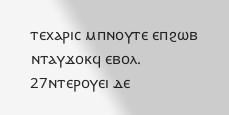ⲧⲉⲭⲁⲣⲓⲥ ⲙⲡⲛⲟⲩⲧⲉ ⲉⲡϩⲱⲃ ⲛⲧⲁⲩϫⲟⲕϥ ⲉⲃⲟⲗ. 27ⲛⲧⲉⲣⲟⲩⲉⲓ ⲇⲉ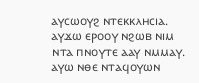ⲁⲩⲥⲱⲟⲩϩ ⲛⲧⲉⲕⲕⲗⲏⲥⲓⲁ. ⲁⲩϫⲱ ⲉⲣⲟⲟⲩ ⲛϩⲱⲃ ⲛⲓⲙ ⲛⲧⲁ ⲡⲛⲟⲩⲧⲉ ⲁⲁⲩ ⲛⲙⲙⲁⲩ. ⲁⲩⲱ ⲛⲑⲉ ⲛⲧⲁϥⲟⲩⲱⲛ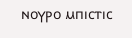ⲛⲟⲩⲣⲟ ⲙⲡⲓⲥⲧⲓⲥ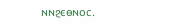ⲛⲛϩⲉⲑⲛⲟⲥ.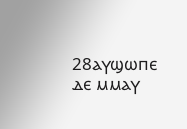28ⲁⲩϣⲱⲡⲉ ⲇⲉ ⲙⲙⲁⲩ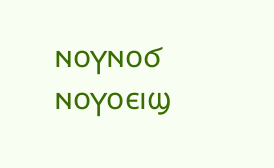ⲛⲟⲩⲛⲟϭ ⲛⲟⲩⲟⲉⲓϣ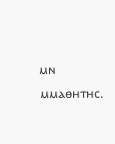ⲙⲛ ⲙⲙⲁⲑⲏⲧⲏⲥ.